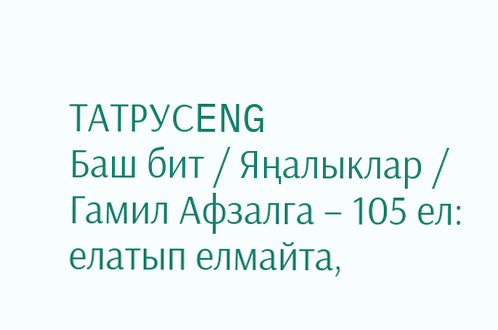ТАТРУСENG
Баш бит / Яңалыклар / Гамил Афзалга – 105 ел: елатып елмайта,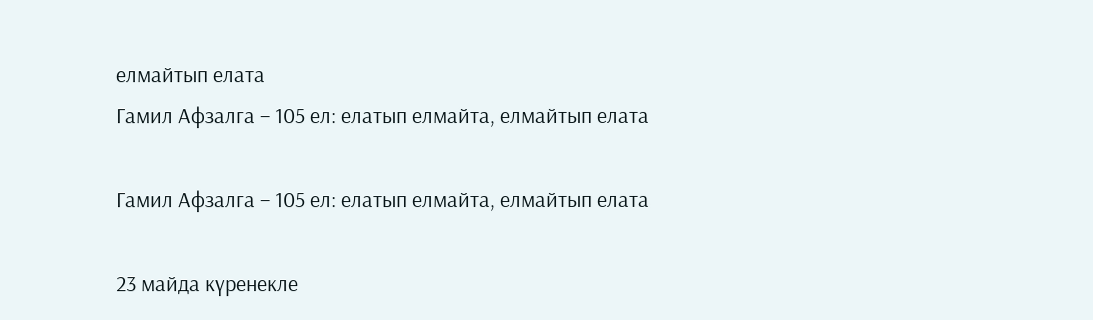елмайтып елата
Гамил Афзалга – 105 ел: елатып елмайта, елмайтып елата

Гамил Афзалга – 105 ел: елатып елмайта, елмайтып елата

23 майда күренекле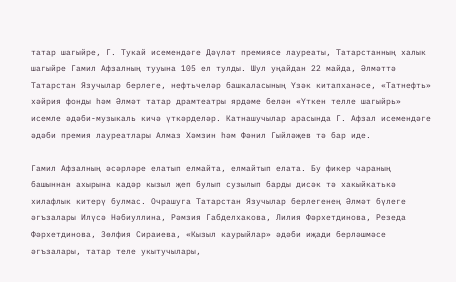татар шагыйре, Г. Тукай исемендәге Дәүләт премиясе лауреаты, Татарстанның халык шагыйре Гамил Афзалның тууына 105 ел тулды. Шул уңайдан 22 майда, Әлмәттә Татарстан Язучылар берлеге, нефтьчеләр башкаласының Үзәк китапханәсе, «Татнефть» хәйрия фонды һәм Әлмәт татар драмтеатры ярдәме белән «Үткен телле шагыйрь» исемле әдәби-музыкаль кичә үткәрделәр. Катнашучылар арасында Г. Афзал исемендәге әдәби премия лауреатлары Алмаз Хәмзин һәм Фәнил Гыйләҗев тә бар иде.

Гамил Афзалның әсәрләре елатып елмайта, елмайтып елата. Бу фикер чараның башыннан ахырына кадәр кызыл җеп булып сузылып барды дисәк тә хакыйкатькә хилафлык китерү булмас. Очрашуга Татарстан Язучылар берлегенең Әлмәт бүлеге әгъзалары Илүсә Нәбиуллина, Рәмзия Габделхакова, Лилия Фәрхетдинова, Резеда Фәрхетдинова, Зөлфия Сираиева, «Кызыл каурыйлар» әдәби иҗади берләшмәсе әгъзалары, татар теле укытучылары,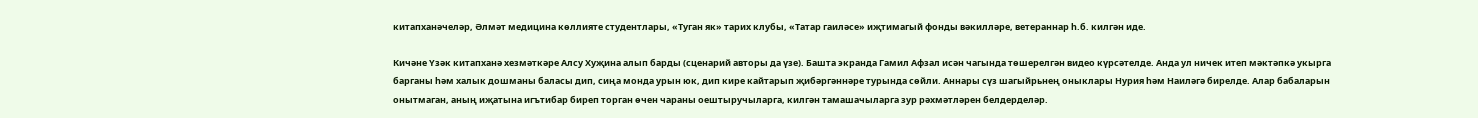китапханәчеләр, Әлмәт медицина көллияте студентлары, «Туган як» тарих клубы, «Татар гаиләсе» иҗтимагый фонды вәкилләре, ветераннар һ.б. килгән иде.

Кичәне Үзәк китапханә хезмәткәре Алсу Хуҗина алып барды (сценарий авторы да үзе). Башта экранда Гамил Афзал исән чагында төшерелгән видео күрсәтелде. Анда ул ничек итеп мәктәпкә укырга барганы һәм халык дошманы баласы дип, сиңа монда урын юк, дип кире кайтарып җибәргәннәре турында сөйли. Аннары сүз шагыйрьнең оныклары Нурия һәм Наиләгә бирелде. Алар бабаларын онытмаган, аның иҗатына игътибар биреп торган өчен чараны оештыручыларга, килгән тамашачыларга зур рәхмәтләрен белдерделәр.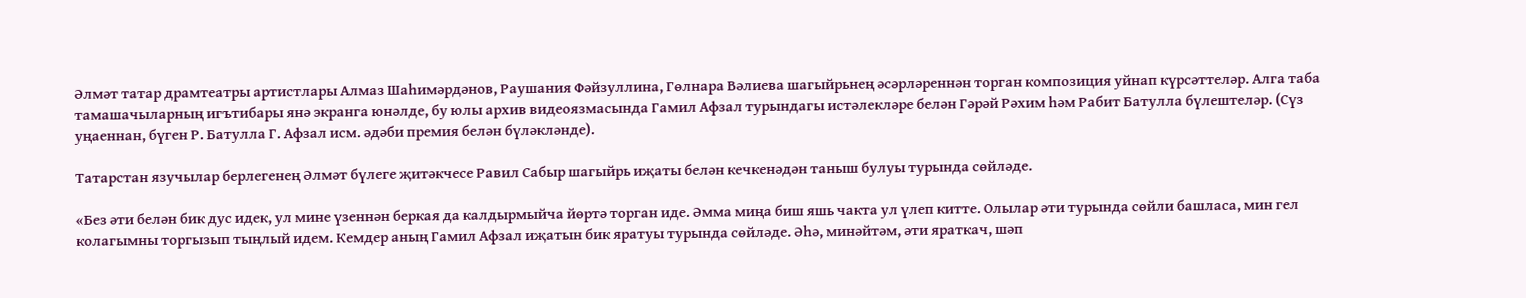Әлмәт татар драмтеатры артистлары Алмаз Шаһимәрдәнов, Раушания Фәйзуллина, Гөлнара Вәлиева шагыйрьнең әсәрләреннән торган композиция уйнап күрсәттеләр. Алга таба тамашачыларның игътибары янә экранга юнәлде, бу юлы архив видеоязмасында Гамил Афзал турындагы истәлекләре белән Гәрәй Рәхим һәм Рабит Батулла бүлештеләр. (Сүз уңаеннан, бүген Р. Батулла Г. Афзал исм. әдәби премия белән бүләкләнде).

Татарстан язучылар берлегенең Әлмәт бүлеге җитәкчесе Равил Сабыр шагыйрь иҗаты белән кечкенәдән таныш булуы турында сөйләде.

«Без әти белән бик дус идек, ул мине үзеннән беркая да калдырмыйча йөртә торган иде. Әмма миңа биш яшь чакта ул үлеп китте. Олылар әти турында сөйли башласа, мин гел колагымны торгызып тыңлый идем. Кемдер аның Гамил Афзал иҗатын бик яратуы турында сөйләде. Әһә, минәйтәм, әти яраткач, шәп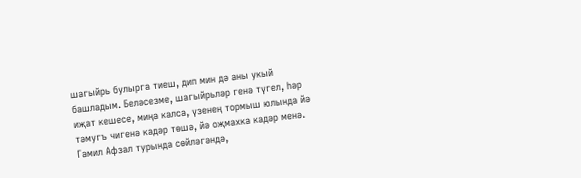шагыйрь булырга тиеш, дип мин дә аны укый башладым. Беләсезме, шагыйрьләр генә түгел, һәр иҗат кешесе, миңа калса, үзенең тормыш юлында йә тәмугъ чигенә кадәр төшә, йә оҗмахка кадәр менә. Гамил Афзал турында сөйләгәндә,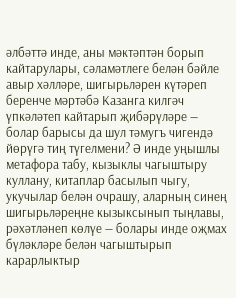әлбәттә инде, аны мәктәптән борып кайтарулары, сәламәтлеге белән бәйле авыр хәлләре, шигырьләрен күтәреп беренче мәртәбә Казанга килгәч үпкәләтеп кайтарып җибәрүләре — болар барысы да шул тәмугъ чигендә йөрүгә тиң түгелмени? Ә инде уңышлы метафора табу, кызыклы чагыштыру куллану, китаплар басылып чыгу, укучылар белән очрашу, аларның синең шигырьләреңне кызыксынып тыңлавы, рәхәтләнеп көлүе — болары инде оҗмах бүләкләре белән чагыштырып карарлыктыр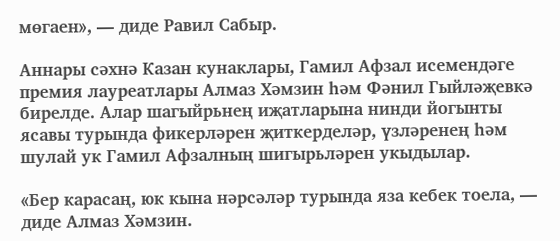мөгаен», — диде Равил Сабыр.

Аннары сәхнә Казан кунаклары, Гамил Афзал исемендәге премия лауреатлары Алмаз Хәмзин һәм Фәнил Гыйләҗевкә бирелде. Алар шагыйрьнең иҗатларына нинди йогынты ясавы турында фикерләрен җиткерделәр, үзләренең һәм шулай ук Гамил Афзалның шигырьләрен укыдылар.

«Бер карасаң, юк кына нәрсәләр турында яза кебек тоела, — диде Алмаз Хәмзин.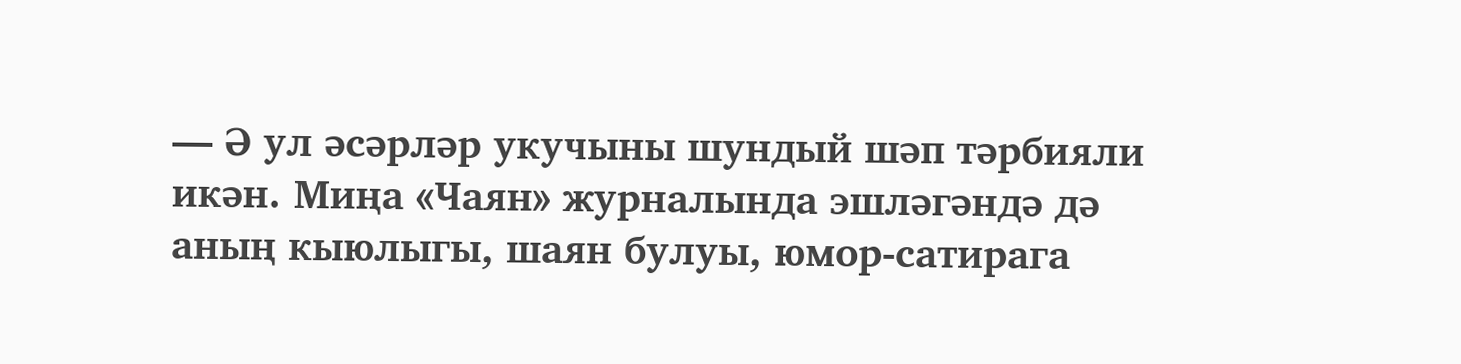— Ә ул әсәрләр укучыны шундый шәп тәрбияли икән. Миңа «Чаян» журналында эшләгәндә дә аның кыюлыгы, шаян булуы, юмор-сатирага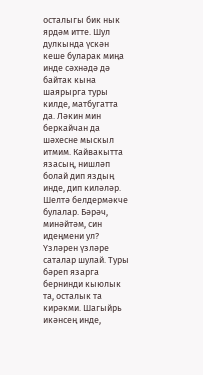осталыгы бик нык ярдәм итте. Шул дулкында үскән кеше буларак миңа инде сәхнәдә дә байтак кына шаярырга туры килде, матбугатта да. Ләкин мин беркайчан да шәхесне мыскыл итмим. Кайвакытта язасың, нишләп болай дип яздың инде, дип киләләр. Шелтә белдермәкче булалар. Бәрәч, минәйтәм, син идеңмени ул? Үзләрен үзләре саталар шулай. Туры бәреп язарга бернинди кыюлык та, осталык та кирәкми. Шагыйрь икәнсең инде,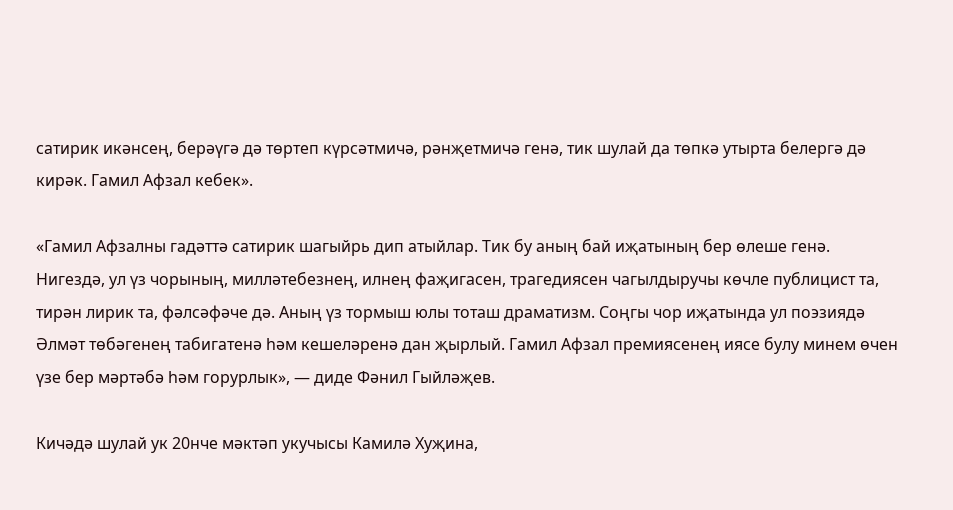сатирик икәнсең, берәүгә дә төртеп күрсәтмичә, рәнҗетмичә генә, тик шулай да төпкә утырта белергә дә кирәк. Гамил Афзал кебек».

«Гамил Афзалны гадәттә сатирик шагыйрь дип атыйлар. Тик бу аның бай иҗатының бер өлеше генә. Нигездә, ул үз чорының, милләтебезнең, илнең фаҗигасен, трагедиясен чагылдыручы көчле публицист та, тирән лирик та, фәлсәфәче дә. Аның үз тормыш юлы тоташ драматизм. Соңгы чор иҗатында ул поэзиядә Әлмәт төбәгенең табигатенә һәм кешеләренә дан җырлый. Гамил Афзал премиясенең иясе булу минем өчен үзе бер мәртәбә һәм горурлык», — диде Фәнил Гыйләҗев.

Кичәдә шулай ук 20нче мәктәп укучысы Камилә Хуҗина,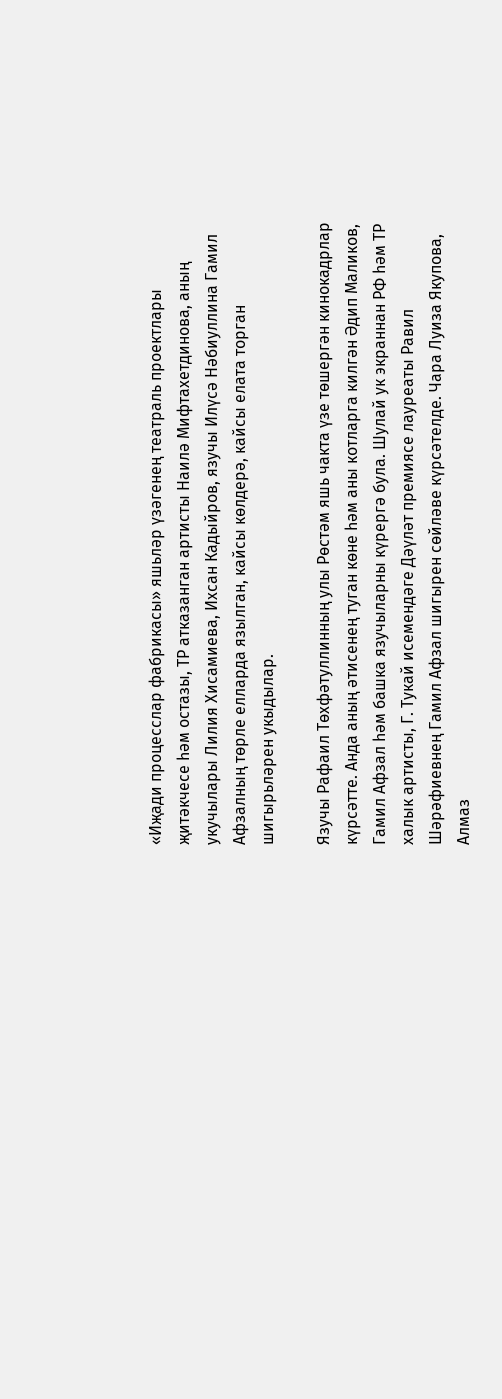«Иҗади процесслар фабрикасы» яшьләр үзәгенең театраль проектлары җитәкчесе һәм остазы, ТР атказанган артисты Наилә Мифтахетдинова, аның укучылары Лилия Хисамиева, Ихсан Кадыйров, язучы Илүсә Нәбиуллина Гамил Афзалның төрле елларда язылган, кайсы көлдерә, кайсы елата торган шигырьләрен укыдылар.

Язучы Рафаил Төхфәтуллинның улы Рөстәм яшь чакта үзе төшергән кинокадрлар күрсәтте. Анда аның әтисенең туган көне һәм аны котларга килгән Әдип Маликов, Гамил Афзал һәм башка язучыларны күрергә була. Шулай ук экраннан РФ һәм ТР халык артисты, Г. Тукай исемендәге Дәүләт премиясе лауреаты Равил Шәрәфиевнең Гамил Афзал шигырен сөйләве күрсәтелде. Чара Луиза Якупова, Алмаз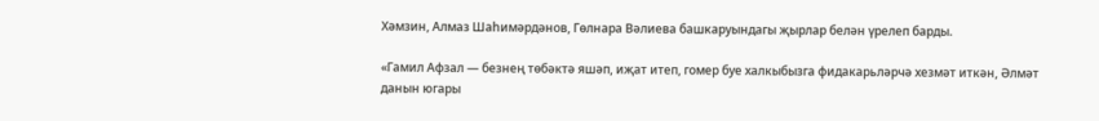Хәмзин, Алмаз Шаһимәрдәнов, Гөлнара Вәлиева башкаруындагы җырлар белән үрелеп барды.

«Гамил Афзал — безнең төбәктә яшәп, иҗат итеп, гомер буе халкыбызга фидакарьләрчә хезмәт иткән, Әлмәт данын югары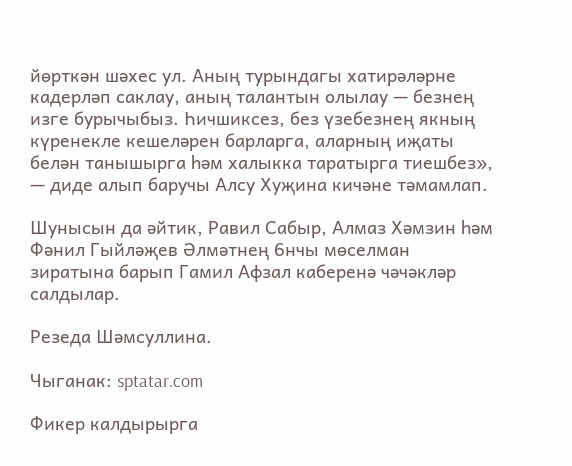йөрткән шәхес ул. Аның турындагы хатирәләрне кадерләп саклау, аның талантын олылау — безнең изге бурычыбыз. Һичшиксез, без үзебезнең якның күренекле кешеләрен барларга, аларның иҗаты белән танышырга һәм халыкка таратырга тиешбез», — диде алып баручы Алсу Хуҗина кичәне тәмамлап.

Шунысын да әйтик, Равил Сабыр, Алмаз Хәмзин һәм Фәнил Гыйләҗев Әлмәтнең 6нчы мөселман зиратына барып Гамил Афзал каберенә чәчәкләр салдылар.

Резеда Шәмсуллина.

Чыганак: sptatar.com

Фикер калдырырга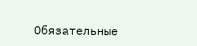Обязательные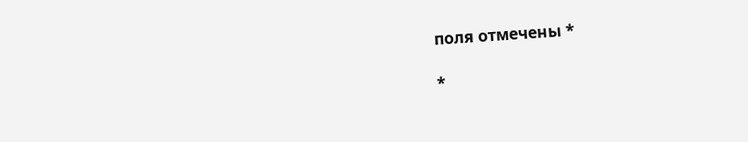поля отмечены *

*